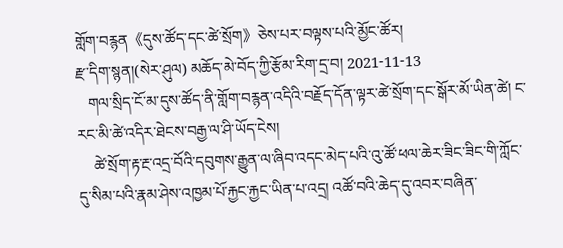གློག་བརྙན《དུས་ཚོད་དང་ཚེ་སྲོག》ཅེས་པར་བལྟས་པའི་མྱོང་ཚོར།
རྫ་དིག་སྙན།(སེར་ཤུལ) མཆོད་མེ་བོད་ཀྱི་རྩོམ་རིག་དྲ་བ། 2021-11-13
   གལ་སྲིད་ངོ་མ་དུས་ཚོད་ནི་གློག་བརྙན་འདིའི་བརྗོད་དོན་ལྟར་ཚེ་སྲོག་དང་སྒོར་མོ་ཡིན་ཚེ། ང་རང་མི་ཚེ་འདིར་ཐེངས་བརྒྱ་ལ་ཤི་ཡོད་ངེས།
    ཚེ་སྲོག་རྟ་རྔ་འདྲ་བོའི་དབུགས་རྒྱུན་ལ་ཞིབ་འདང་མེད་པའི་འུ་ཚོ་ཕལ་ཆེར་ཟིང་ཟིང་གི་ཀློང་དུ་སིམ་པའི་རྣམ་ཤེས་འཁྱམ་པོ་རྐྱང་རྐྱང་ཡིན་པ་འདྲ། འཚོ་བའི་ཆེད་དུ་འབར་བཞིན་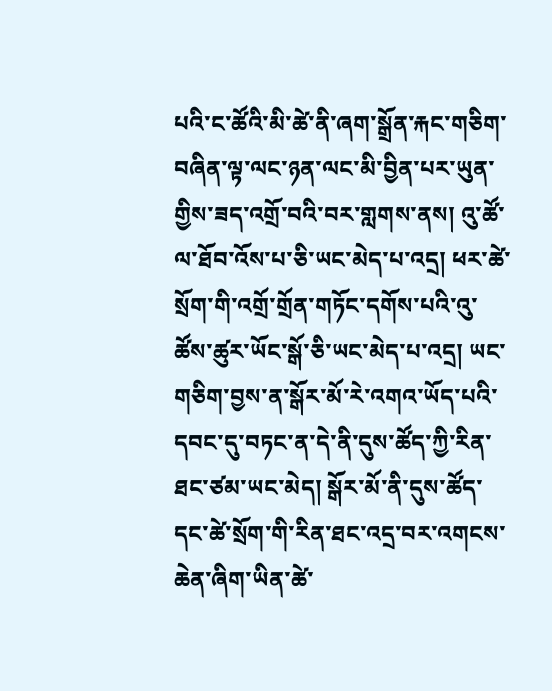པའི་ང་ཚོའི་མི་ཚེ་ནི་ཞག་སྒྲོན་རྐང་གཅིག་བཞིན་ལྟ་ལང་ཉན་ལང་མི་བྱིན་པར་ཡུན་གྱིས་ཟད་འགྲོ་བའི་བར་གླགས་ནས། འུ་ཚོ་ལ་ཐོབ་འོས་པ་ཅི་ཡང་མེད་པ་འདྲ། ཕར་ཚེ་སྲོག་གི་འགྲོ་གྲོན་གཏོང་དགོས་པའི་འུ་ཚོས་ཚུར་ཡོང་སྒོ་ཅི་ཡང་མེད་པ་འདྲ། ཡང་གཅིག་བྱས་ན་སྒོར་མོ་རེ་འགའ་ཡོད་པའི་དབང་དུ་བཏང་ན་དེ་ནི་དུས་ཚོད་ཀྱི་རིན་ཐང་ཙམ་ཡང་མེད། སྒོར་མོ་ནི་དུས་ཚོད་དང་ཚེ་སྲོག་གི་རིན་ཐང་འདྲ་བར་འགངས་ཆེན་ཞིག་ཡིན་ཚེ་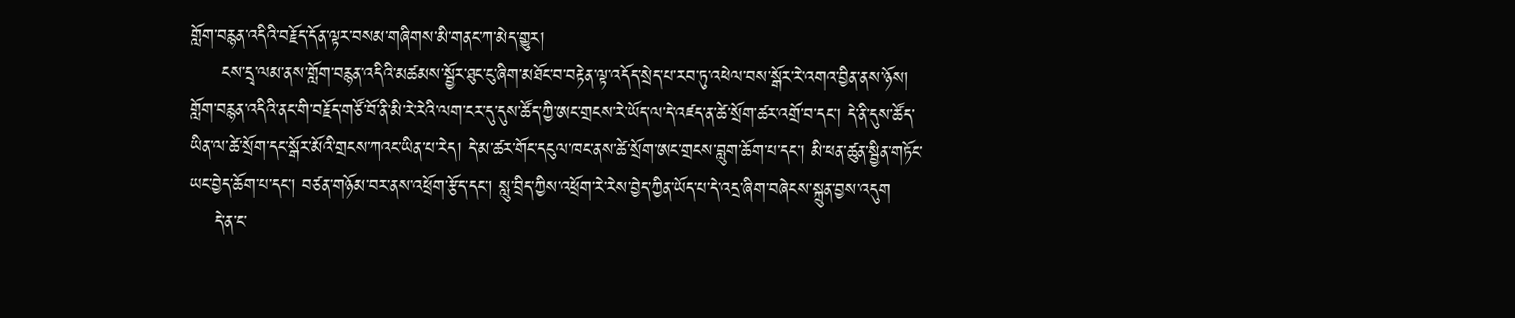གློག་བརྙན་འདིའི་བརྗོད་དོན་ལྟར་བསམ་གཞིགས་མི་གནང་ཀ་མེད་གྱུར།
     ངས་དྲྭ་ལམ་ནས་གློག་བརྙན་འདིའི་མཚམས་སྦྱོར་ཐུང་ངུ་ཞིག་མཐོང་བ་བརྟེན་ལྟ་འདོད་སྲེད་པ་རབ་ཏུ་འཕེལ་བས་སྒོར་རེ་འགའ་བྱིན་ནས་ཉོས། གློག་བརྙན་འདིའི་ནང་གི་བརྗོད་གཙོ་བོ་ནི་མི་རེ་རེའི་ལག་ངར་དུ་དུས་ཚོད་ཀྱི་ཨང་གྲངས་རེ་ཡོད་ལ་དེ་འཛད་ན་ཚེ་སྲོག་ཚར་འགྲོ་བ་དང་། དེ་ནི་དུས་ཚོད་ཡིན་ལ་ཚེ་སྲོག་དང་སྒོར་མོའི་གྲངས་ཀའང་ཡིན་པ་རེད། དེ་མ་ཚར་གོང་དངུལ་ཁང་ནས་ཚེ་སྲོག་ཨང་གྲངས་བླུག་ཆོག་པ་དང་། མི་ཕན་ཚུན་སྦྱིན་གཏོང་ཡང་བྱེད་ཆོག་པ་དང་། བཙན་གཉོམ་བར་ནས་འཕྲོག་རྩོད་དང་། སླུ་བྲིད་ཀྱིས་འཕྲོག་རེ་རེས་བྱེད་ཀྱིན་ཡོད་པ་དེ་འདྲ་ཞིག་བཞེངས་སྐྲུན་བྱས་འདུག
    དེ་ན་ང་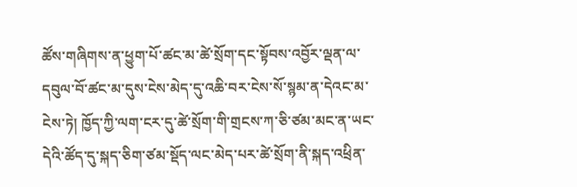ཚོས་གཞིགས་ན་ཕྱུག་པོ་ཚང་མ་ཚེ་སྲོག་དང་སྟོབས་འབྱོར་ལྡན་ལ་དབུལ་བོ་ཚང་མ་དུས་ངེས་མེད་དུ་འཆི་བར་ངེས་སོ་སྙམ་ན་དེའང་མ་ངེས་ཏེ། ཁྱོད་ཀྱི་ལག་ངར་དུ་ཚེ་སྲོག་གི་གྲངས་ཀ་ཅི་ཙམ་མང་ན་ཡང་དེའི་ཚོད་དུ་སྐད་ཅིག་ཙམ་སྡོད་ལང་མེད་པར་ཚེ་སྲོག་ནི་སྐད་འཕྲིན་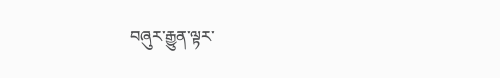བཞུར་རྒྱུན་ལྟར་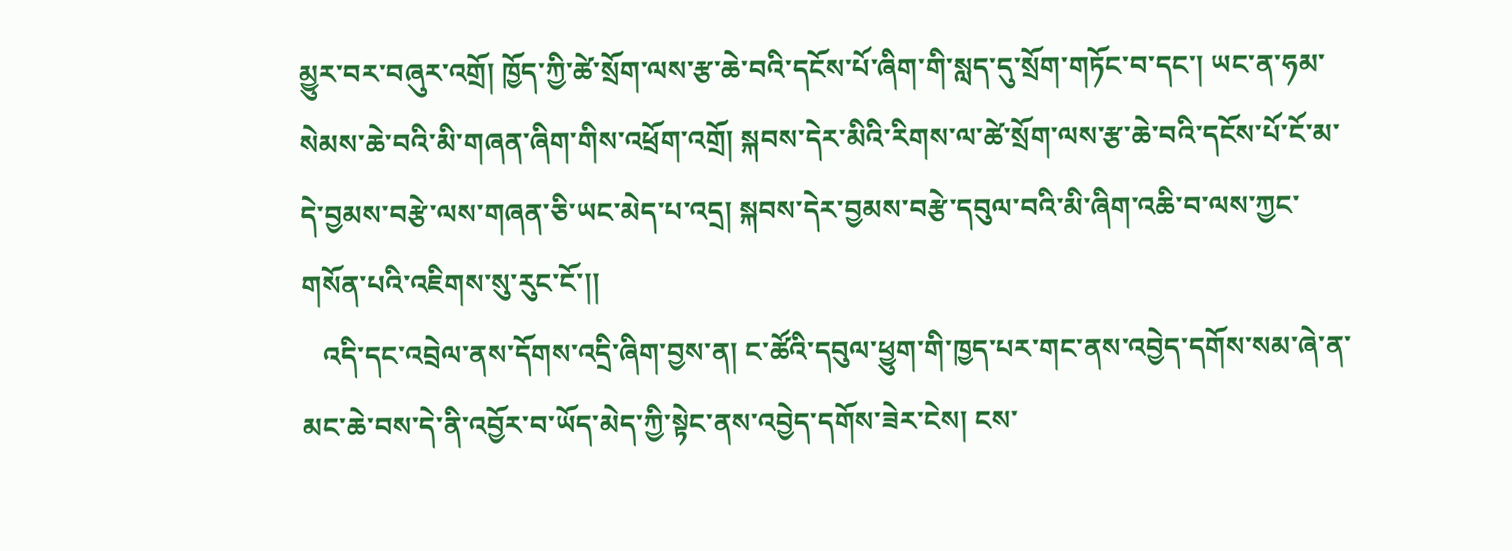མྱུར་བར་བཞུར་འགྲོ། ཁྱོད་ཀྱི་ཚེ་སྲོག་ལས་རྩ་ཆེ་བའི་དངོས་པོ་ཞིག་གི་སླད་དུ་སྲོག་གཏོང་བ་དང་། ཡང་ན་ཧམ་སེམས་ཆེ་བའི་མི་གཞན་ཞིག་གིས་འཕྲོག་འགྲོ། སྐབས་དེར་མིའི་རིགས་ལ་ཚེ་སྲོག་ལས་རྩ་ཆེ་བའི་དངོས་པོ་ངོ་མ་དེ་བྱམས་བརྩེ་ལས་གཞན་ཅི་ཡང་མེད་པ་འདྲ། སྐབས་དེར་བྱམས་བརྩེ་དབུལ་བའི་མི་ཞིག་འཆི་བ་ལས་ཀྱང་གསོན་པའི་འཇིགས་སུ་རུང་ངོ་།།
   འདི་དང་འབྲེལ་ནས་དོགས་འདྲི་ཞིག་བྱས་ན། ང་ཚོའི་དབུལ་ཕྱུག་གི་ཁྱད་པར་གང་ནས་འབྱེད་དགོས་སམ་ཞེ་ན་མང་ཆེ་བས་དེ་ནི་འབྱོར་བ་ཡོད་མེད་ཀྱི་སྟེང་ནས་འབྱེད་དགོས་ཟེར་ངེས། ངས་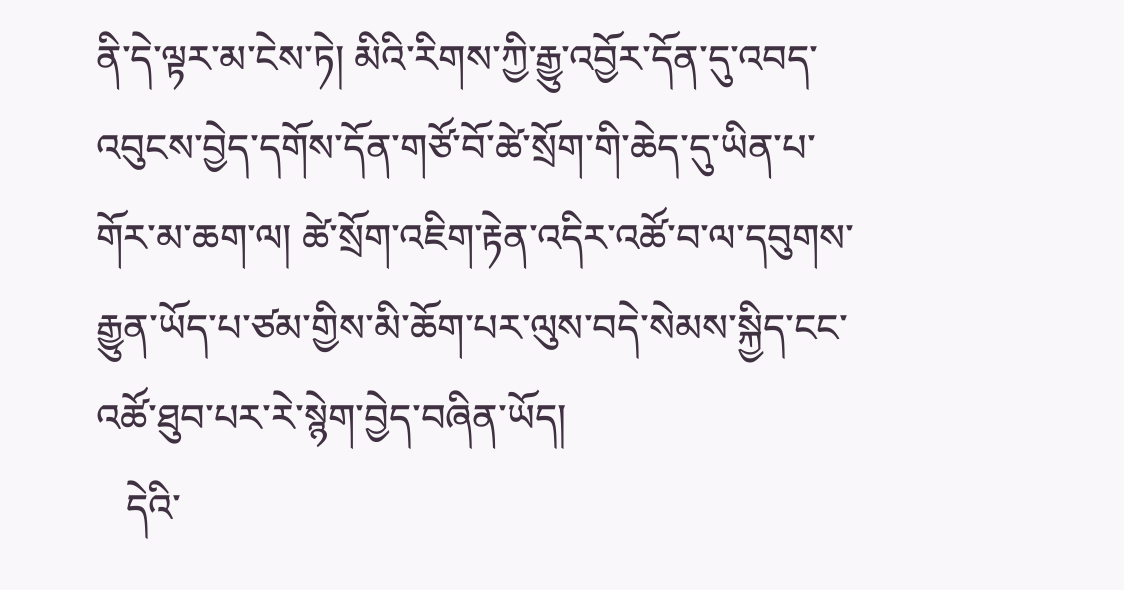ནི་དེ་ལྟར་མ་ངེས་ཏེ། མིའི་རིགས་ཀྱི་རྒྱུ་འབྱོར་དོན་དུ་འབད་འབུངས་བྱེད་དགོས་དོན་གཙོ་བོ་ཚེ་སྲོག་གི་ཆེད་དུ་ཡིན་པ་གོར་མ་ཆག་ལ། ཚེ་སྲོག་འཇིག་རྟེན་འདིར་འཚོ་བ་ལ་དབུགས་རྒྱུན་ཡོད་པ་ཙམ་གྱིས་མི་ཆོག་པར་ལུས་བདེ་སེམས་སྐྱིད་ངང་འཚོ་ཐུབ་པར་རེ་སྙེག་བྱེད་བཞིན་ཡོད།
   དེའི་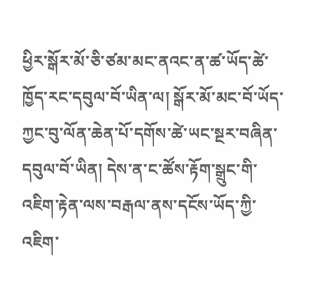ཕྱིར་སྒོར་མོ་ཅི་ཙམ་མང་ནའང་ན་ཚ་ཡོད་ཚེ་ཁྱོད་རང་དབུལ་བོ་ཡིན་ལ། སྒོར་མོ་མང་བོ་ཡོད་ཀྱང་བུ་ལོན་ཆེན་པོ་དགོས་ཚེ་ཡང་སྔར་བཞིན་དབུལ་བོ་ཡིན། དེས་ན་ང་ཚོས་རྟོག་སྒྲུང་གི་འཇིག་རྟེན་ལས་བརྒལ་ནས་དངོས་ཡོད་ཀྱི་འཇིག་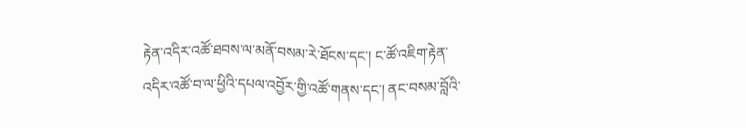རྟེན་འདིར་འཚོ་ཐབས་ལ་མནོ་བསམ་རེ་ཐོངས་དང་། ང་ཚོ་འཇིག་རྟེན་འདིར་འཚོ་བ་ལ་ཕྱིའི་དཔལ་འབྱོར་གྱི་འཚོ་གནས་དང་། ནང་བསམ་བློའི་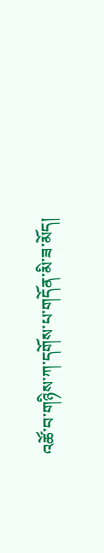འཚོ་བ་གཉིས་ཀ་དགོས་པ་གདོན་མི་ཟ་མོད།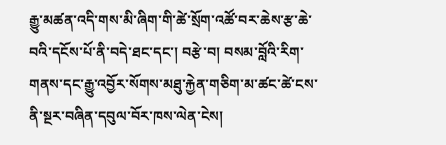རྒྱུ་མཚན་འདི་གས་མི་ཞིག་གི་ཚེ་སྲོག་འཚོ་བར་ཆེས་རྩ་ཆེ་བའི་དངོས་པོ་ནི་བདེ་ཐང་དང་། བརྩེ་བ། བསམ་བློའི་རིག་གནས་དང་རྒྱུ་འབྱོར་སོགས་མཐུ་རྐྱེན་གཅིག་མ་ཚང་ཚེ་ངས་ནི་སྔར་བཞིན་དབུལ་བོར་ཁས་ལེན་ངེས།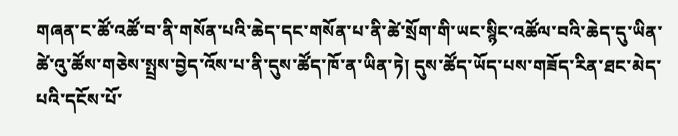གཞན་ང་ཚོ་འཚོ་བ་ནི་གསོན་པའི་ཆེད་དང་གསོན་པ་ནི་ཚེ་སྲོག་གི་ཡང་སྙིང་འཚོལ་བའི་ཆེད་དུ་ཡིན་ཚེ་འུ་ཚོས་གཅེས་སྤྲས་བྱེད་འོས་པ་ནི་དུས་ཚོད་ཁོ་ན་ཡིན་ཏེ། དུས་ཚོད་ཡོད་པས་གཟོད་རིན་ཐང་མེད་པའི་དངོས་པོ་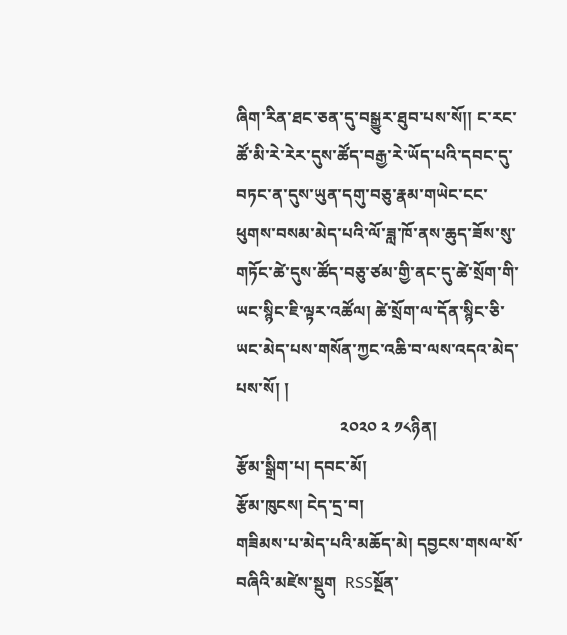ཞིག་རིན་ཐང་ཅན་དུ་བསྒྱུར་ཐུབ་པས་སོ།། ང་རང་ཚོ་མི་རེ་རེར་དུས་ཚོད་བརྒྱ་རེ་ཡོད་པའི་དབང་དུ་བཏང་ན་དུས་ཡུན་དགུ་བཅུ་རྣམ་གཡེང་ངང་ཕུགས་བསམ་མེད་པའི་ལོ་ཟླ་ཁོ་ནས་ཆུད་ཟོས་སུ་གཏོང་ཚེ་དུས་ཚོད་བཅུ་ཙམ་གྱི་ནང་དུ་ཚེ་སྲོག་གི་ཡང་སྙིང་ཇི་ལྟར་འཚོལ། ཚེ་སྲོག་ལ་དོན་སྙིང་ཅི་ཡང་མེད་པས་གསོན་ཀྱང་འཆི་བ་ལས་འདའ་མེད་པས་སོ། །
                         ༢༠༢༠ ༢ ༡༨ཉིན།
རྩོམ་སྒྲིག་པ། དབང་མོ།
རྩོམ་ཁུངས། ངེད་དྲ་བ།
གཟིམས་པ་མེད་པའི་མཆོད་མེ། དབྱངས་གསལ་སོ་བཞིའི་མཛེས་སྡུག  RSSསྔོན་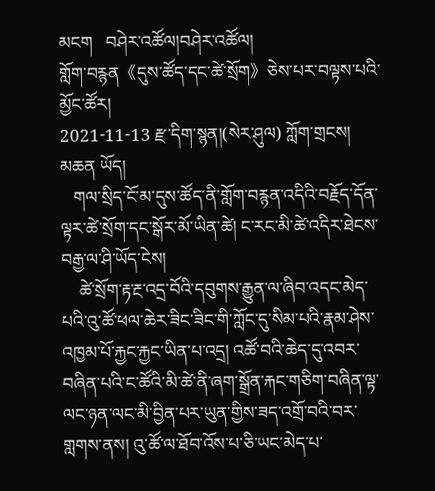མངག   བཤེར་འཚོལ།བཤེར་འཚོལ།
གློག་བརྙན《དུས་ཚོད་དང་ཚེ་སྲོག》ཅེས་པར་བལྟས་པའི་མྱོང་ཚོར།
2021-11-13 རྫ་དིག་སྙན།(སེར་ཤུལ) ཀློག་གྲངས། མཆན ཡོད།
   གལ་སྲིད་ངོ་མ་དུས་ཚོད་ནི་གློག་བརྙན་འདིའི་བརྗོད་དོན་ལྟར་ཚེ་སྲོག་དང་སྒོར་མོ་ཡིན་ཚེ། ང་རང་མི་ཚེ་འདིར་ཐེངས་བརྒྱ་ལ་ཤི་ཡོད་ངེས།
    ཚེ་སྲོག་རྟ་རྔ་འདྲ་བོའི་དབུགས་རྒྱུན་ལ་ཞིབ་འདང་མེད་པའི་འུ་ཚོ་ཕལ་ཆེར་ཟིང་ཟིང་གི་ཀློང་དུ་སིམ་པའི་རྣམ་ཤེས་འཁྱམ་པོ་རྐྱང་རྐྱང་ཡིན་པ་འདྲ། འཚོ་བའི་ཆེད་དུ་འབར་བཞིན་པའི་ང་ཚོའི་མི་ཚེ་ནི་ཞག་སྒྲོན་རྐང་གཅིག་བཞིན་ལྟ་ལང་ཉན་ལང་མི་བྱིན་པར་ཡུན་གྱིས་ཟད་འགྲོ་བའི་བར་གླགས་ནས། འུ་ཚོ་ལ་ཐོབ་འོས་པ་ཅི་ཡང་མེད་པ་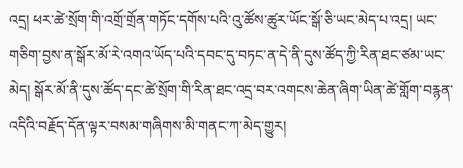འདྲ། ཕར་ཚེ་སྲོག་གི་འགྲོ་གྲོན་གཏོང་དགོས་པའི་འུ་ཚོས་ཚུར་ཡོང་སྒོ་ཅི་ཡང་མེད་པ་འདྲ། ཡང་གཅིག་བྱས་ན་སྒོར་མོ་རེ་འགའ་ཡོད་པའི་དབང་དུ་བཏང་ན་དེ་ནི་དུས་ཚོད་ཀྱི་རིན་ཐང་ཙམ་ཡང་མེད། སྒོར་མོ་ནི་དུས་ཚོད་དང་ཚེ་སྲོག་གི་རིན་ཐང་འདྲ་བར་འགངས་ཆེན་ཞིག་ཡིན་ཚེ་གློག་བརྙན་འདིའི་བརྗོད་དོན་ལྟར་བསམ་གཞིགས་མི་གནང་ཀ་མེད་གྱུར།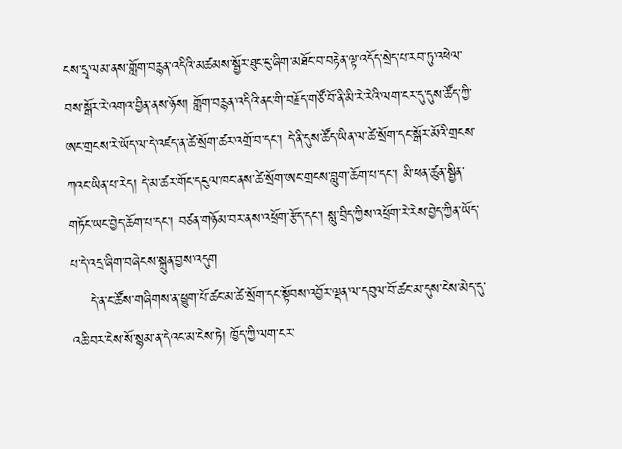ངས་དྲྭ་ལམ་ནས་གློག་བརྙན་འདིའི་མཚམས་སྦྱོར་ཐུང་ངུ་ཞིག་མཐོང་བ་བརྟེན་ལྟ་འདོད་སྲེད་པ་རབ་ཏུ་འཕེལ་བས་སྒོར་རེ་འགའ་བྱིན་ནས་ཉོས། གློག་བརྙན་འདིའི་ནང་གི་བརྗོད་གཙོ་བོ་ནི་མི་རེ་རེའི་ལག་ངར་དུ་དུས་ཚོད་ཀྱི་ཨང་གྲངས་རེ་ཡོད་ལ་དེ་འཛད་ན་ཚེ་སྲོག་ཚར་འགྲོ་བ་དང་། དེ་ནི་དུས་ཚོད་ཡིན་ལ་ཚེ་སྲོག་དང་སྒོར་མོའི་གྲངས་ཀའང་ཡིན་པ་རེད། དེ་མ་ཚར་གོང་དངུལ་ཁང་ནས་ཚེ་སྲོག་ཨང་གྲངས་བླུག་ཆོག་པ་དང་། མི་ཕན་ཚུན་སྦྱིན་གཏོང་ཡང་བྱེད་ཆོག་པ་དང་། བཙན་གཉོམ་བར་ནས་འཕྲོག་རྩོད་དང་། སླུ་བྲིད་ཀྱིས་འཕྲོག་རེ་རེས་བྱེད་ཀྱིན་ཡོད་པ་དེ་འདྲ་ཞིག་བཞེངས་སྐྲུན་བྱས་འདུག
    དེ་ན་ང་ཚོས་གཞིགས་ན་ཕྱུག་པོ་ཚང་མ་ཚེ་སྲོག་དང་སྟོབས་འབྱོར་ལྡན་ལ་དབུལ་བོ་ཚང་མ་དུས་ངེས་མེད་དུ་འཆི་བར་ངེས་སོ་སྙམ་ན་དེའང་མ་ངེས་ཏེ། ཁྱོད་ཀྱི་ལག་ངར་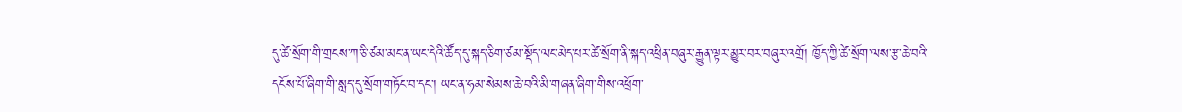དུ་ཚེ་སྲོག་གི་གྲངས་ཀ་ཅི་ཙམ་མང་ན་ཡང་དེའི་ཚོད་དུ་སྐད་ཅིག་ཙམ་སྡོད་ལང་མེད་པར་ཚེ་སྲོག་ནི་སྐད་འཕྲིན་བཞུར་རྒྱུན་ལྟར་མྱུར་བར་བཞུར་འགྲོ། ཁྱོད་ཀྱི་ཚེ་སྲོག་ལས་རྩ་ཆེ་བའི་དངོས་པོ་ཞིག་གི་སླད་དུ་སྲོག་གཏོང་བ་དང་། ཡང་ན་ཧམ་སེམས་ཆེ་བའི་མི་གཞན་ཞིག་གིས་འཕྲོག་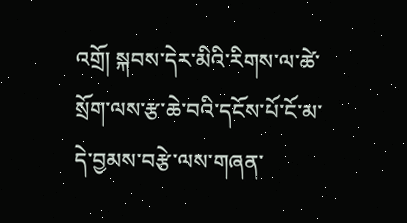འགྲོ། སྐབས་དེར་མིའི་རིགས་ལ་ཚེ་སྲོག་ལས་རྩ་ཆེ་བའི་དངོས་པོ་ངོ་མ་དེ་བྱམས་བརྩེ་ལས་གཞན་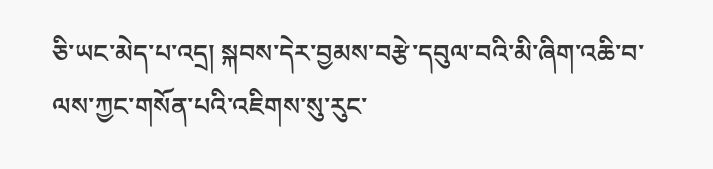ཅི་ཡང་མེད་པ་འདྲ། སྐབས་དེར་བྱམས་བརྩེ་དབུལ་བའི་མི་ཞིག་འཆི་བ་ལས་ཀྱང་གསོན་པའི་འཇིགས་སུ་རུང་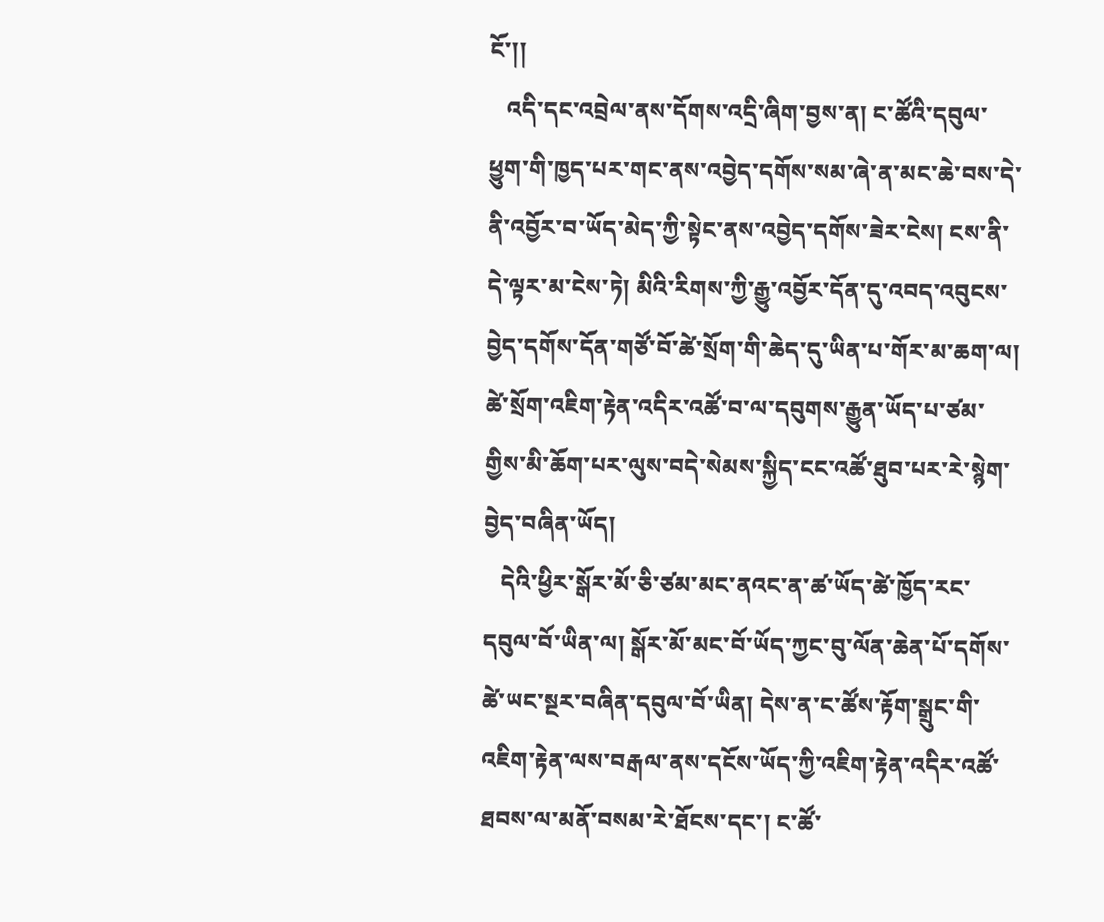ངོ་།།
   འདི་དང་འབྲེལ་ནས་དོགས་འདྲི་ཞིག་བྱས་ན། ང་ཚོའི་དབུལ་ཕྱུག་གི་ཁྱད་པར་གང་ནས་འབྱེད་དགོས་སམ་ཞེ་ན་མང་ཆེ་བས་དེ་ནི་འབྱོར་བ་ཡོད་མེད་ཀྱི་སྟེང་ནས་འབྱེད་དགོས་ཟེར་ངེས། ངས་ནི་དེ་ལྟར་མ་ངེས་ཏེ། མིའི་རིགས་ཀྱི་རྒྱུ་འབྱོར་དོན་དུ་འབད་འབུངས་བྱེད་དགོས་དོན་གཙོ་བོ་ཚེ་སྲོག་གི་ཆེད་དུ་ཡིན་པ་གོར་མ་ཆག་ལ། ཚེ་སྲོག་འཇིག་རྟེན་འདིར་འཚོ་བ་ལ་དབུགས་རྒྱུན་ཡོད་པ་ཙམ་གྱིས་མི་ཆོག་པར་ལུས་བདེ་སེམས་སྐྱིད་ངང་འཚོ་ཐུབ་པར་རེ་སྙེག་བྱེད་བཞིན་ཡོད།
   དེའི་ཕྱིར་སྒོར་མོ་ཅི་ཙམ་མང་ནའང་ན་ཚ་ཡོད་ཚེ་ཁྱོད་རང་དབུལ་བོ་ཡིན་ལ། སྒོར་མོ་མང་བོ་ཡོད་ཀྱང་བུ་ལོན་ཆེན་པོ་དགོས་ཚེ་ཡང་སྔར་བཞིན་དབུལ་བོ་ཡིན། དེས་ན་ང་ཚོས་རྟོག་སྒྲུང་གི་འཇིག་རྟེན་ལས་བརྒལ་ནས་དངོས་ཡོད་ཀྱི་འཇིག་རྟེན་འདིར་འཚོ་ཐབས་ལ་མནོ་བསམ་རེ་ཐོངས་དང་། ང་ཚོ་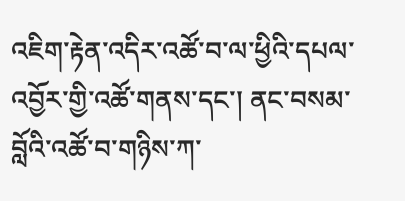འཇིག་རྟེན་འདིར་འཚོ་བ་ལ་ཕྱིའི་དཔལ་འབྱོར་གྱི་འཚོ་གནས་དང་། ནང་བསམ་བློའི་འཚོ་བ་གཉིས་ཀ་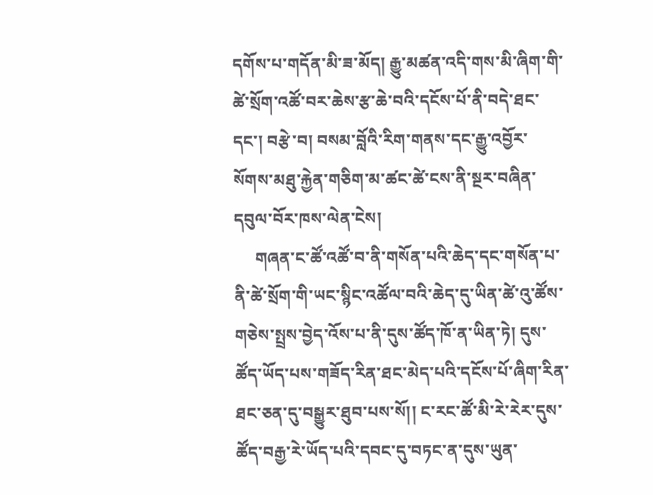དགོས་པ་གདོན་མི་ཟ་མོད། རྒྱུ་མཚན་འདི་གས་མི་ཞིག་གི་ཚེ་སྲོག་འཚོ་བར་ཆེས་རྩ་ཆེ་བའི་དངོས་པོ་ནི་བདེ་ཐང་དང་། བརྩེ་བ། བསམ་བློའི་རིག་གནས་དང་རྒྱུ་འབྱོར་སོགས་མཐུ་རྐྱེན་གཅིག་མ་ཚང་ཚེ་ངས་ནི་སྔར་བཞིན་དབུལ་བོར་ཁས་ལེན་ངེས།
     གཞན་ང་ཚོ་འཚོ་བ་ནི་གསོན་པའི་ཆེད་དང་གསོན་པ་ནི་ཚེ་སྲོག་གི་ཡང་སྙིང་འཚོལ་བའི་ཆེད་དུ་ཡིན་ཚེ་འུ་ཚོས་གཅེས་སྤྲས་བྱེད་འོས་པ་ནི་དུས་ཚོད་ཁོ་ན་ཡིན་ཏེ། དུས་ཚོད་ཡོད་པས་གཟོད་རིན་ཐང་མེད་པའི་དངོས་པོ་ཞིག་རིན་ཐང་ཅན་དུ་བསྒྱུར་ཐུབ་པས་སོ།། ང་རང་ཚོ་མི་རེ་རེར་དུས་ཚོད་བརྒྱ་རེ་ཡོད་པའི་དབང་དུ་བཏང་ན་དུས་ཡུན་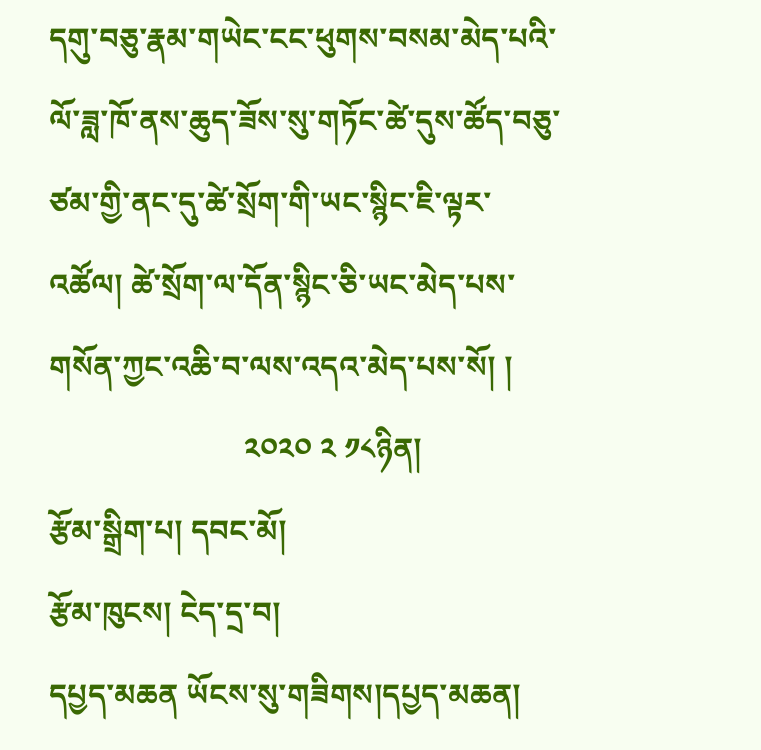དགུ་བཅུ་རྣམ་གཡེང་ངང་ཕུགས་བསམ་མེད་པའི་ལོ་ཟླ་ཁོ་ནས་ཆུད་ཟོས་སུ་གཏོང་ཚེ་དུས་ཚོད་བཅུ་ཙམ་གྱི་ནང་དུ་ཚེ་སྲོག་གི་ཡང་སྙིང་ཇི་ལྟར་འཚོལ། ཚེ་སྲོག་ལ་དོན་སྙིང་ཅི་ཡང་མེད་པས་གསོན་ཀྱང་འཆི་བ་ལས་འདའ་མེད་པས་སོ། །
                         ༢༠༢༠ ༢ ༡༨ཉིན།
རྩོམ་སྒྲིག་པ། དབང་མོ།
རྩོམ་ཁུངས། ངེད་དྲ་བ།
དཔྱད་མཆན ཡོངས་སུ་གཟིགས།དཔྱད་མཆན།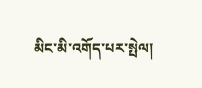མིང་མི་འགོད་པར་སྤེལ།